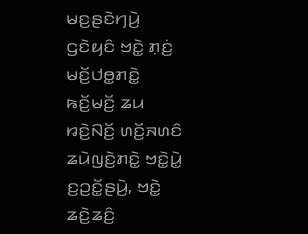ꤗꤢ꤬ꤔꤢꤧꤚꤣꤧ꤬ ꤞꤢꤧꤟꤢꤨ ꤠꤢꤧ꤭ ꤊ꤫ꤢꤦ꤬ ꤗꤢꤩ꤬ꤓꤥ꤭ꤊꤢꤧ꤭ ꤒꤢꤩ꤬ꤗꤢꤩ꤬ ꤘꤣ ꤙꤢꤧ꤬ꤡꤢꤩ꤬ ꤛꤢꤩ꤬ꤏꤛꤢꤨ ꤘꤣꤧꤜꤢꤧ꤬ꤊꤢꤧ꤭ ꤠꤢꤧ꤭ꤣꤧ꤭ ꤢ꤬ꤑꤢꤩ꤭ꤔꤣꤧ꤬, ꤠꤢꤧ꤭ ꤘꤢꤧ꤬ꤘꤢꤨ꤬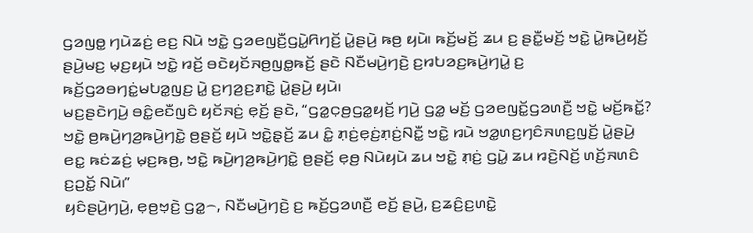ꤞꤤꤜꤥ꤭ ꤚꤣꤧꤘꤢꤦ꤬ ꤕꤢ꤬ ꤡꤣꤧ ꤠꤢꤧ꤭ ꤞꤤꤕꤜꤢꤪ꤬ꤞꤣꤧ꤭ꤖꤚꤢꤩ꤬ ꤣꤧ꤭ꤔꤣꤧ꤬ ꤒꤥ꤬ ꤟꤣꤧ꤯ ꤒꤢꤩ꤬ꤗꤢꤩ꤬ ꤘꤣ ꤢ꤬ ꤔꤢꤪ꤭ꤗꤢꤩ꤬ ꤠꤢꤧ꤭ ꤣꤧ꤭ꤒꤣꤧ꤬ꤟꤢꤩ꤬ ꤔꤣꤧ꤬ꤗꤢ꤬ ꤗ꤫ꤢ꤬ꤟꤣꤧ ꤠꤢꤧ꤭ ꤙꤢꤩ꤬ ꤋꤢꤧꤟꤢꤩꤏꤥ꤬ꤜꤥ꤭ꤒꤢꤩ꤬ ꤔꤢꤧ ꤡꤢꤪꤗꤣꤧ꤬ꤚꤢꤧ꤬ ꤢ꤬ꤙꤝꤤꤢ꤬ꤒꤣꤧ꤬ꤚꤣꤧ꤭ ꤢ꤬ ꤒꤢꤩ꤬ꤞꤤꤋꤚꤢꤦ꤭ꤗꤝꤤ꤭ꤜꤢ꤬ ꤣꤧ꤭ ꤢ꤬ꤚꤤ꤬ꤢ꤬ꤊꤢꤧ꤭ ꤣꤧ꤭ꤔꤣꤧ꤬ ꤟꤣꤧ꤯
ꤗꤢ꤬ꤔꤢꤧꤚꤣꤧ꤬ ꤋꤢꤨ꤭ꤕꤢꤪꤜꤢꤨ ꤟꤢꤩꤏꤢꤦ꤬ ꤕ꤫ꤢꤩ꤬ ꤔꤢꤧ, “ꤞꤤ꤭ꤍ꤫ꤥ꤬ꤞꤤ꤭ꤟꤢꤩ꤬ ꤚꤣꤧ꤬ ꤞꤤ꤭ ꤗꤢꤩ꤬ ꤞꤤꤕꤜꤢꤩ꤭ꤞꤤꤛꤢꤪ꤬ ꤠꤢꤧ꤭ ꤗꤢꤩ꤬ꤒꤢꤩ꤭? ꤠꤢꤧ꤭ ꤥ꤬ꤒꤣꤧ꤬ꤚꤤ꤬ꤒꤣꤧ꤬ꤚꤢꤧ꤭ ꤥ꤬ꤔꤢꤩ꤬ ꤟꤣꤧ ꤠꤢꤧ꤭ꤔ꤫ꤢꤩ꤬ ꤘꤣ ꤢꤨ꤭ ꤊ꤫ꤢꤦ꤬ꤕ꤫ꤢꤦ꤬ꤊ꤫ꤢꤦ꤬ꤡꤢꤪ꤭ ꤠꤢꤧ꤭ ꤙꤣꤧ ꤠꤤ꤭ꤛꤢ꤬ꤚꤢꤨꤏꤛꤢ꤬ꤜꤢꤩ꤬ ꤣꤧ꤭ꤔꤣꤧ꤬ ꤕꤢ꤭ ꤒꤢꤦꤘꤢꤦ꤬ ꤗ꤫ꤢ꤬ꤒꤥ꤬, ꤠꤢꤧ꤭ ꤒꤣꤧ꤬ꤚꤤ꤬ꤒꤣꤧ꤬ꤚꤢꤧ꤭ ꤥ꤬ꤔꤢꤩ꤬ ꤕ꤫ꤥ꤬ ꤡꤣꤧꤟꤣꤧ ꤘꤣ ꤠꤢꤧ꤭ ꤊ꤫ꤢꤦ꤬ ꤞꤣꤧ꤭ ꤘꤣ ꤙꤢꤧ꤬ꤡꤢꤩ꤬ ꤛꤢꤩ꤬ꤏꤛꤢꤨ ꤢ꤬ꤑꤢꤩ꤭ ꤡꤣꤧ꤯”
ꤟꤢꤨꤔꤣꤧ꤬ꤚꤣꤧ꤬, ꤕ꤫ꤥ꤬ꤠ꤫ꤢꤧ꤬ ꤞꤤ꤭꤮, ꤡꤢꤪꤗꤣꤧ꤬ꤚꤢꤧ꤬ ꤢ꤬ ꤒꤢꤩ꤬ꤞꤤꤛꤢꤪ꤬ ꤕꤢꤩ꤬ ꤔꤣꤧ꤬, ꤢ꤬ꤘꤢꤨ꤬ꤢ꤬ꤛꤢꤧ꤭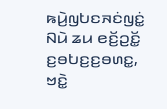ꤒꤣꤧ꤬ꤜꤝꤢꤏꤢꤦꤜꤢꤦ꤭ ꤡꤣꤧ ꤘꤣ ꤕꤢꤩ꤬ꤑꤢꤩ꤭ ꤢ꤬ꤋꤝꤢ꤬ꤢ꤬ꤋꤛꤢ꤭, ꤠꤢꤧ꤭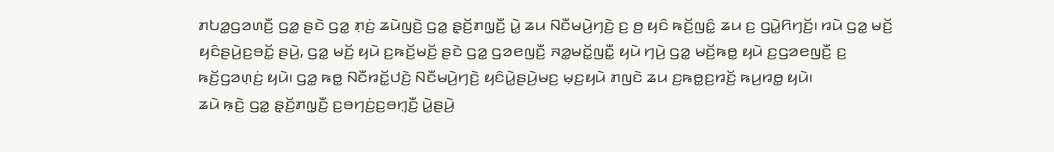ꤊꤝꤤ꤭ꤞꤤꤛꤢꤪ꤬ ꤞꤤ꤭ ꤔꤢꤧ ꤞꤤ꤭ ꤊ꤫ꤢꤦ꤬ ꤘꤣꤧꤜꤢꤧ꤬ ꤞꤤ꤭ ꤔ꤫ꤢꤩ꤬ꤊꤜ꤫ꤢꤪ꤬ ꤣꤧ꤭ ꤘꤣ ꤡꤢꤪꤗꤣꤧ꤬ꤚꤢꤧ꤬ ꤢ꤬ ꤥ꤬ ꤟꤢꤨ ꤒꤢꤩ꤬ꤜꤢꤨ꤭ ꤘꤣ ꤢ꤬ ꤞꤣꤧ꤭ꤖꤚꤢꤩ꤬꤯ ꤙꤣꤧ ꤞꤤ꤭ ꤗꤢꤩ꤬ ꤟꤢꤨꤔꤣꤧ꤬ꤢ꤬ꤋꤢꤩ꤭ ꤔꤣꤧ꤬, ꤞꤤ꤭ ꤗꤢꤩ꤬ ꤟꤣꤧ ꤢ꤬ꤒꤢꤩ꤬ꤗꤢꤩ꤬ ꤔꤢꤧ ꤞꤤ꤭ ꤞꤤꤕꤜꤢꤪ꤬ ꤏꤤ꤭ꤗꤢꤩ꤭ꤜꤢꤪ꤭ ꤟꤣꤧ ꤚꤣꤧ꤬ ꤞꤤ꤭ ꤗꤢꤩ꤬ꤒꤥ꤭ ꤟꤣꤧ ꤢ꤬ꤞꤤꤕꤜꤢꤪ꤬ ꤢ꤬ ꤒꤢꤩ꤬ꤞꤤꤛ꤫ꤢꤦ꤬ ꤟꤣꤧ꤯ ꤞꤤ꤭ ꤒꤥ꤭ ꤡꤢꤪꤙꤢꤩ꤭ꤓꤢꤧ꤬ ꤡꤢꤪꤗꤣꤧ꤬ꤚꤢꤧ꤬ ꤟꤢꤨꤣꤧ꤭ꤔꤣꤧ꤬ꤗꤢ꤬ ꤗ꤫ꤢ꤬ꤟꤣꤧ ꤊꤜꤢꤧ ꤘꤣ ꤢ꤬ꤒꤥ꤭ꤢ꤬ꤙꤢꤩ꤬ ꤒꤣ꤬ꤙꤥ꤭ ꤟꤣꤧ꤯
ꤘꤣꤧ ꤒ꤫ꤢꤧ꤬ ꤞꤤ꤭ ꤔ꤫ꤢꤩ꤬ꤊꤜ꤫ꤢꤪ꤬ ꤢ꤬ꤋꤚꤢꤦ꤬ꤢ꤬ꤋꤚ꤫ꤢꤪ꤬ ꤣꤧ꤭ꤔꤣꤧ꤬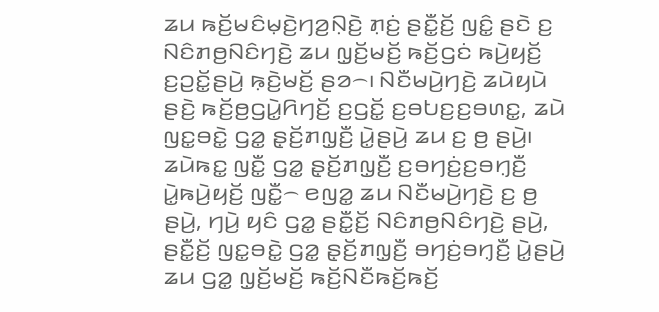ꤘꤣ ꤒꤢꤩ꤬ꤗꤢꤨꤗ꤫ꤢꤧ꤬ꤚꤤ꤬ꤡ꤫ꤢꤧ꤬ ꤊ꤫ꤢꤦ꤬ ꤔꤢꤪ꤭ꤢꤩ꤬ ꤜꤢꤨ꤭ ꤔꤢꤧ ꤢ꤬ ꤡꤢꤨꤊꤥ꤬ꤡꤢꤨꤚꤢꤧ꤬ ꤘꤣ ꤜ꤫ꤢꤩ꤬ꤗꤢꤩ꤬ ꤒꤢꤩ꤬ꤞꤢꤦ ꤒꤣꤧ꤬ꤟꤢꤩ꤬ ꤢ꤬ꤑꤢꤩ꤭ꤔꤣꤧ꤬ ꤒ꤫ꤢꤧ꤬ꤗꤢꤩ꤬ ꤔꤤ꤮꤯ ꤡꤢꤪꤗꤣꤧ꤬ꤚꤢꤧ꤬ ꤘꤣꤧꤟꤣꤧ ꤔꤢꤧ꤬ ꤒꤢꤩ꤬ꤥ꤬ꤞꤣꤧ꤭ꤖꤚꤢꤩ꤬ ꤢ꤬ꤞꤢꤩ꤭ ꤢ꤬ꤋꤝꤢ꤬ꤢ꤬ꤋꤛꤢ꤭, ꤘꤣꤧ ꤜꤢ꤭ꤋꤢꤧ꤭ ꤞꤤ꤭ ꤔ꤫ꤢꤩ꤬ꤊꤜ꤫ꤢꤪ꤬ ꤣꤧ꤭ꤔꤣꤧ꤬ ꤘꤣ ꤢ꤬ ꤥ꤬ ꤔꤣꤧ꤬꤯ ꤘꤣꤧꤒꤢ꤭ ꤜꤢꤪ꤭ ꤞꤤ꤭ ꤔ꤫ꤢꤩ꤬ꤊꤜ꤫ꤢꤪ꤬ ꤢ꤬ꤋꤚꤢꤦ꤬ꤢ꤬ꤋꤚ꤫ꤢꤪ꤬ ꤣꤧ꤭ꤒꤣꤧ꤬ꤟꤢꤩ꤬ ꤜꤢꤪ꤭꤮ ꤕꤜꤤ꤭ ꤘꤣ ꤡꤢꤪꤗꤣꤧ꤬ꤚꤢꤧ꤬ ꤢ꤬ ꤥ꤬ ꤔꤣꤧ꤬, ꤚꤣꤧ꤬ ꤟꤢꤨ ꤞꤤ꤭ ꤔꤢꤪ꤭ꤢꤩ꤬ ꤡꤢꤨꤊꤥ꤬ꤡꤢꤨꤚꤢꤧ꤬ ꤔꤣꤧ꤬, ꤔꤢꤪ꤭ꤢꤩ꤬ ꤜꤢ꤭ꤋꤢꤧ꤭ ꤞꤤ꤭ ꤔ꤫ꤢꤩ꤬ꤊꤜ꤫ꤢꤪ꤬ ꤋꤚꤢꤦ꤬ꤋꤚ꤫ꤢꤪ꤬ ꤣꤧ꤭ꤔꤣꤧ꤬ ꤘꤣ ꤞꤤ꤭ ꤜ꤫ꤢꤩ꤬ꤗꤢꤩ꤬ ꤒꤢꤩ꤬ꤡꤢꤪꤒꤢꤩ꤬ꤒꤢꤩ꤬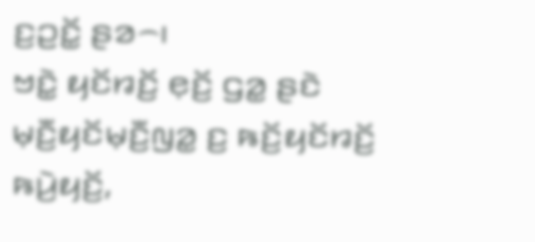ꤢ꤬ꤑꤢꤩ꤭ ꤔꤤ꤮꤯
ꤠꤢꤧ꤭ ꤟꤢꤩꤙꤢꤩ꤬ ꤕ꤫ꤢꤩ꤬ ꤞꤤ꤭ ꤔꤢꤧ ꤗ꤫ꤢꤪ꤬ꤟꤢꤩꤗ꤫ꤢꤪ꤬ꤜꤤ꤭ ꤢ꤬ ꤒꤢꤩ꤬ꤟꤢꤩꤙꤢꤩ꤬ ꤒꤣꤧ꤬ꤟꤢꤩ꤬,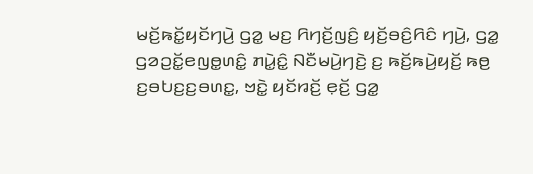ꤗꤢꤩ꤬ꤒꤢꤩ꤭ꤟꤢꤩꤚꤣꤧ꤬ ꤞꤤ꤭ ꤗꤢ꤬ ꤖꤚꤢꤩ꤬ꤜꤢꤨ꤬ ꤟꤢꤩ꤬ꤋꤢꤨ꤬ꤖꤢꤨ ꤚꤣꤧ꤬, ꤞꤤ꤭ ꤞꤤꤑꤢꤩ꤭ꤕꤜꤥ꤭ꤛꤢꤨ꤭ ꤊꤣꤧ꤭ꤢꤨ꤭ ꤡꤢꤪꤗꤣꤧ꤬ꤚꤢꤧ꤬ ꤢ꤬ ꤒꤢꤩ꤬ꤒꤣꤧ꤬ꤟꤢꤩ꤬ ꤒꤥ꤬ ꤢ꤬ꤋꤝꤢ꤬ꤢ꤬ꤋꤛꤢ꤭, ꤠꤢꤧ꤭ ꤟꤢꤩꤙꤢꤩ꤬ ꤕ꤫ꤢꤩ꤬ ꤞꤤ꤭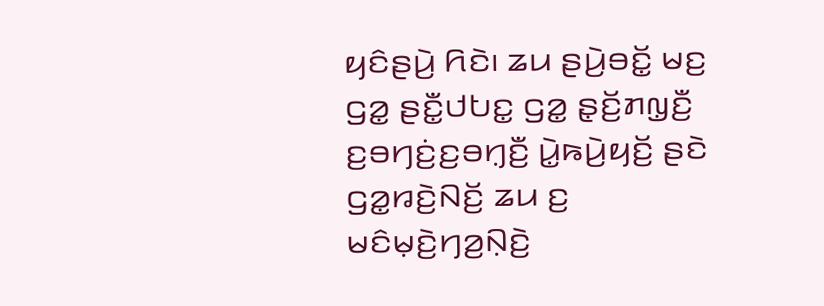ꤟꤢꤨꤔꤣꤧ꤬ ꤖꤢꤧ꤯ ꤘꤣ ꤔꤣꤧ꤬ꤋꤢꤩ꤭ ꤗꤢ꤬ ꤞꤤ꤭ ꤔꤢꤪ꤭ꤓꤝꤢ꤭ ꤞꤤ꤭ ꤔ꤫ꤢꤩ꤬ꤊꤜ꤫ꤢꤪ꤬ ꤢ꤬ꤋꤚꤢꤦ꤬ꤢ꤬ꤋꤚ꤫ꤢꤪ꤬ ꤣꤧ꤭ꤒꤣꤧ꤬ꤟꤢꤩ꤬ ꤔꤢꤧ ꤞꤤ꤭ꤙꤢꤧ꤬ꤡꤢꤩ꤬ ꤘꤣ ꤢ꤬ ꤗꤢꤨꤗ꤫ꤢꤧ꤬ꤚꤤ꤬ꤡ꤫ꤢꤧ꤬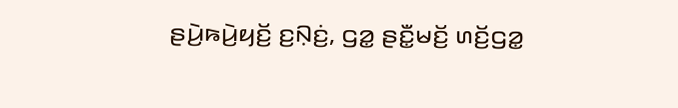ꤔꤣꤧ꤬ꤒꤣꤧ꤬ꤟꤢꤩ꤬ ꤢ꤬ꤡ꤫ꤢꤦ꤬, ꤞꤤ꤭ ꤔꤢꤪ꤭ꤗꤢꤩ꤬ ꤛꤢꤩ꤬ꤞꤤ꤭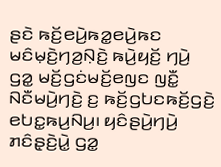ꤔꤢꤧ ꤒꤢꤩ꤬ꤕꤣꤧ꤬ꤒꤤ꤭ꤕꤣꤧ꤬ꤒꤢ ꤗꤢꤨꤗ꤫ꤢꤧ꤬ꤚꤤ꤬ꤡ꤫ꤢꤧ꤬ ꤒꤣꤧ꤬ꤟꤢꤩ꤬ ꤚꤣꤧ꤬ ꤞꤤ꤭ ꤗꤢꤩ꤬ꤞꤢꤦꤗꤢꤩ꤬ꤕꤜꤢ ꤜꤢꤪ꤭ ꤡꤢꤪꤗꤣꤧ꤬ꤚꤢꤧ꤬ ꤢ꤬ ꤒꤢꤩ꤬ꤞꤝꤢꤒꤢꤩ꤬ꤞꤢꤧ꤬ ꤕꤝꤢ꤭ꤒꤣ꤬ꤡꤣ꤬꤯ ꤟꤢꤨꤔꤣꤧ꤬ꤚꤣꤧ꤬ ꤊꤢꤨꤔ꤫ꤢꤧ꤬ꤣꤧ꤭ ꤞꤤ꤭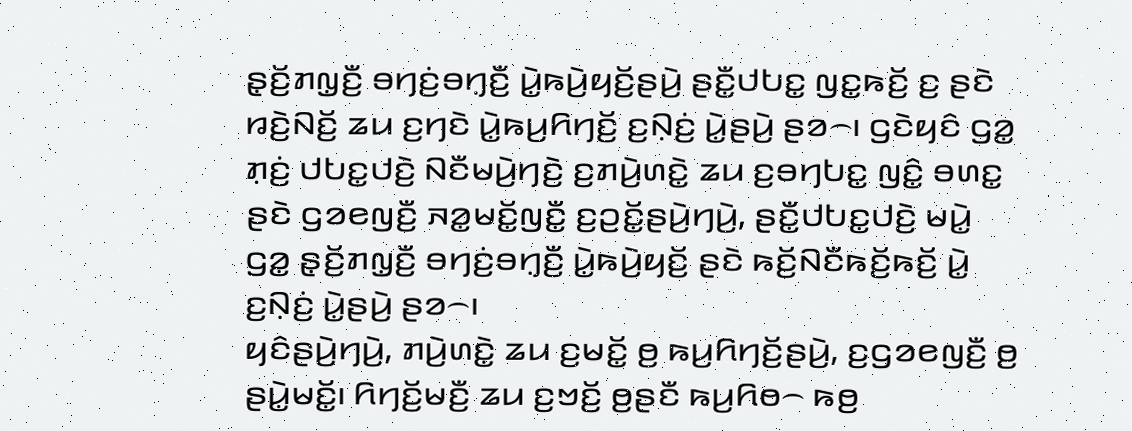ꤔ꤫ꤢꤩ꤬ꤊꤜ꤫ꤢꤪ꤬ ꤋꤚꤢꤦ꤬ꤋꤚ꤫ꤢꤪ꤬ ꤣꤧ꤭ꤒꤣꤧ꤬ꤟꤢꤩ꤬ꤔꤣꤧ꤬ ꤔꤢꤪ꤭ꤓꤝꤢ꤭ ꤜꤢ꤭ꤒꤢꤩ꤬ ꤢ꤬ ꤔꤢꤧ ꤙꤢꤧ꤬ꤡꤢꤩ꤬ ꤘꤣ ꤢ꤬ꤚꤢꤧ ꤣꤧ꤭ꤒꤣ꤬ꤖꤚꤢꤩ꤬ ꤢ꤬ꤡ꤫ꤢꤦ꤬ ꤣꤧ꤭ꤔꤣꤧ꤬ ꤔꤤ꤮꤯ ꤞꤢꤧꤟꤢꤨ ꤞꤤ꤭ ꤊ꤫ꤢꤦ꤬ ꤓꤝꤢ꤭ꤓꤢꤧ꤬ ꤡꤢꤪꤗꤣꤧ꤬ꤚꤢꤧ꤬ ꤢ꤬ꤊꤣꤧ꤬ꤛꤢꤧ꤭ ꤘꤣ ꤢ꤬ꤋꤚꤝꤢ꤭ ꤜꤢꤨ꤭ ꤋꤛꤢ꤭ ꤔꤢꤧ ꤞꤤꤕꤜꤢꤪ꤬ ꤏꤤ꤭ꤗꤢꤩ꤭ꤜꤢꤪ꤭ ꤢ꤬ꤑꤢꤩ꤭ꤔꤣꤧ꤬ꤚꤣꤧ꤬, ꤔꤢꤪ꤭ꤓꤝꤢ꤭ꤓꤢꤧ꤬ ꤗꤣꤧ꤭ ꤞꤤ꤭ ꤔ꤫ꤢꤩ꤬ꤊꤜ꤫ꤢꤪ꤬ ꤋꤚꤢꤦ꤬ꤋꤚ꤫ꤢꤪ꤬ ꤣꤧ꤭ꤒꤣꤧ꤬ꤟꤢꤩ꤬ ꤔꤢꤧ ꤒꤢꤩ꤬ꤡꤢꤪꤒꤢꤩ꤬ꤒꤢꤩ꤬ ꤣꤧ꤭ ꤢ꤬ꤡ꤫ꤢꤦ꤬ ꤣꤧ꤭ꤔꤣꤧ꤬ ꤔꤤ꤮꤯
ꤟꤢꤨꤔꤣꤧ꤬ꤚꤣꤧ꤬, ꤊꤣꤧ꤬ꤛꤢꤧ꤭ ꤘꤣ ꤢ꤬ꤗꤢꤩ꤭ ꤥ꤬ ꤒꤣ꤬ꤖꤚꤢꤩ꤬ꤔꤣꤧ꤬, ꤢ꤬ꤞꤤꤕꤜꤢꤪ꤬ ꤥ꤬ ꤔꤣꤧ꤭ꤗꤢꤩ꤭꤯ ꤖꤚꤢꤩ꤬ꤗꤢꤪ꤬ ꤘꤣ ꤢ꤬ꤠꤢꤩ꤬ ꤥ꤬ꤔꤢꤪ ꤒꤣ꤬ꤖꤥ꤮ ꤒꤥ꤬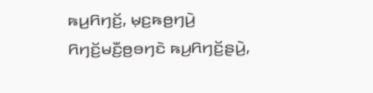ꤒꤣ꤬ꤖꤚꤢꤩ꤬, ꤗ꤫ꤢ꤬ꤒꤥ꤬ꤚꤣꤧ꤬ ꤖꤚꤢꤩ꤬ꤗꤢꤪ꤬ꤥ꤬ꤋꤚꤢꤧ ꤒꤣ꤬ꤖꤚꤢꤩ꤬ꤔꤣꤧ꤬,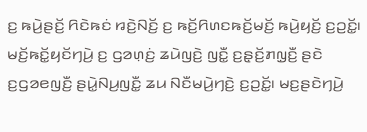ꤢ꤬ ꤒꤣꤧ꤬ꤔꤢꤩ꤬ ꤖꤢꤧꤒꤢꤦ ꤙꤢꤧ꤬ꤡꤢꤩ꤬ ꤢ꤬ ꤒꤢꤩ꤬ꤖꤛꤢꤒꤢꤩ꤬ꤗꤢꤩ꤬ ꤒꤣꤧ꤬ꤟꤢꤩ꤬ ꤢ꤬ꤑꤢꤩ꤭꤯ ꤗꤢꤩ꤬ꤒꤢꤩ꤭ꤟꤢꤩꤚꤣꤧ꤬ ꤢ꤬ ꤞꤤꤛ꤫ꤢꤦ꤬ ꤘꤣꤧꤜꤢꤧ꤬ ꤜꤢꤪ꤭ ꤢ꤬ꤔ꤫ꤢꤩ꤬ꤊꤜ꤫ꤢꤪ꤬ ꤔꤢꤧ ꤢ꤬ꤞꤤꤕꤜꤢꤪ꤬ ꤔꤣꤧ꤭ꤡꤣ꤬ꤜꤢꤪ꤭ ꤘꤣ ꤡꤢꤪꤗꤣꤧ꤬ꤚꤢꤧ꤬ ꤢ꤬ꤑꤢꤩ꤭꤯ ꤗꤢ꤬ꤔꤢꤧꤚꤣꤧ꤬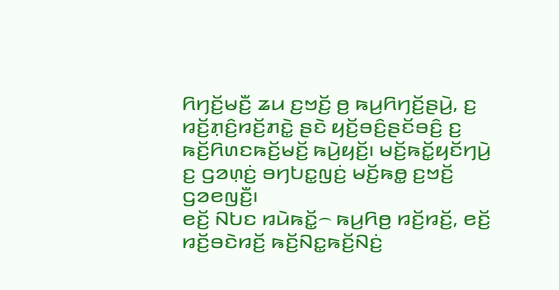ꤖꤚꤢꤩ꤬ꤗꤢꤪ꤬ ꤘꤣ ꤢ꤬ꤠꤢꤩ꤬ ꤥ꤬ ꤒꤣ꤬ꤖꤚꤢꤩ꤬ꤔꤣꤧ꤬, ꤢ꤬ ꤙꤢꤩ꤬ꤊ꤫ꤢꤨ꤬ꤙꤢꤩ꤬ꤊꤢꤧ꤭ ꤔꤢꤧ ꤟꤢꤩ꤬ꤋꤢꤨ꤬ꤔꤢꤩꤋꤢꤨ꤬ ꤢ꤬ ꤒꤢꤩ꤬ꤖꤛꤢꤒꤢꤩ꤬ꤗꤢꤩ꤬ ꤒꤣꤧ꤬ꤟꤢꤩ꤬꤯ ꤗꤢꤩ꤬ꤒꤢꤩ꤭ꤟꤢꤩꤚꤣꤧ꤬ ꤢ꤬ ꤞꤤꤛ꤫ꤢꤦ꤬ ꤋꤚꤝꤢ꤭ꤜꤢꤦ꤬ ꤗꤢꤩ꤬ꤒꤥ꤭ ꤢ꤬ꤠꤢꤩ꤬ ꤞꤤꤕꤜꤢꤪ꤬꤯
ꤕꤢꤩ꤬ ꤡꤝꤢ ꤙꤣꤧꤒꤢꤩ꤭꤮ ꤒꤣ꤬ꤖꤥ꤬ ꤙꤢꤩ꤬ꤙꤢꤩ꤬, ꤕꤢꤩ꤬ ꤙꤢꤩ꤬ꤋꤢꤧꤙꤢꤩ꤬ ꤒꤢꤩ꤬ꤡꤢ꤭ꤒꤢꤩ꤬ꤡꤢꤦ꤬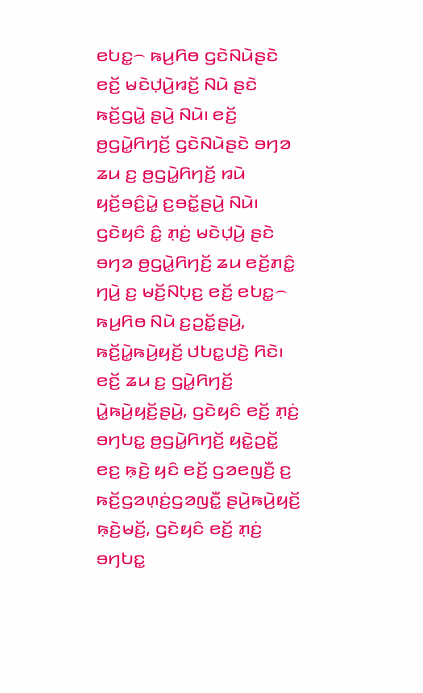ꤕꤝꤢ꤭꤮ ꤒꤣ꤬ꤖꤥ ꤞꤢꤧꤡꤣꤧꤔꤢꤧ ꤕꤢꤩ꤬ ꤗꤢꤧꤓ꤫ꤣꤧ꤬ꤙꤢꤩ꤬ ꤡꤣꤧ ꤔꤢꤧ ꤒꤢꤩ꤬ꤞꤣꤧ꤭ ꤔꤣꤧ꤬ ꤡꤣꤧ꤯ ꤕꤢꤩ꤬ ꤥ꤬ꤞꤣꤧ꤭ꤖꤚꤢꤩ꤬ ꤞꤢꤧꤡꤣꤧꤔꤢꤧ ꤋꤚꤤ ꤘꤣ ꤢ꤬ ꤥ꤬ꤞꤣꤧ꤭ꤖꤚꤢꤩ꤬ ꤙꤣꤧ ꤟꤢꤩ꤬ꤋꤢꤨ꤬ꤣꤧ꤭ ꤢ꤬ꤋꤢꤩ꤭ꤔꤣꤧ꤬ ꤡꤣꤧ꤯ ꤞꤢꤧꤟꤢꤨ ꤢꤨ꤭ ꤊ꤫ꤢꤦ꤬ ꤗꤢꤧꤓ꤫ꤣꤧ꤬ ꤔꤢꤧ ꤋꤚꤤ ꤥ꤬ꤞꤣꤧ꤭ꤖꤚꤢꤩ꤬ ꤘꤣ ꤕꤢꤩ꤬ꤊꤢꤨ꤭ ꤚꤣꤧ꤬ ꤢ꤬ ꤗꤢꤩ꤬ꤡꤝ꤫ꤢ꤬ ꤕꤢꤩ꤬ ꤕꤝꤢ꤭꤮ ꤒꤣ꤬ꤖꤥ ꤡꤣꤧ ꤢ꤬ꤑꤢꤩ꤭ꤔꤣꤧ꤬, ꤒꤢꤩ꤬ꤣꤧ꤭ꤒꤣꤧ꤬ꤟꤢꤩ꤬ ꤓꤝꤢ꤭ꤓꤢꤧ꤬ ꤖꤢꤧ꤯
ꤕꤢꤩ꤬ ꤘꤣ ꤢ꤬ ꤞꤣꤧ꤭ꤖꤚꤢꤩ꤬ ꤣꤧ꤭ꤒꤣꤧ꤬ꤟꤢꤩ꤬ꤔꤣꤧ꤬, ꤞꤢꤧꤟꤢꤨ ꤕꤢꤩ꤬ ꤊ꤫ꤢꤦ꤬ ꤋꤚꤝꤢ꤭ ꤥ꤬ꤞꤣꤧ꤭ꤖꤚꤢꤩ꤬ ꤟꤢꤧ꤭ꤑꤢꤩ꤭ ꤕꤢ꤬ ꤒ꤫ꤢꤧ꤬ ꤟꤢꤨ ꤕꤢꤩ꤬ ꤞꤤꤕꤜꤢꤪ꤬ ꤢ꤬ ꤒꤢꤩ꤬ꤞꤤꤛ꤫ꤢꤦ꤬ꤞꤤꤜꤢꤪ꤭ ꤔꤣꤧ꤬ꤒꤣꤧ꤬ꤟꤢꤩ꤬ ꤒ꤫ꤢꤧ꤬ꤗꤢꤩ꤬, ꤞꤢꤧꤟꤢꤨ ꤕꤢꤩ꤬ ꤊ꤫ꤢꤦ꤬ ꤋꤚꤝꤢ꤭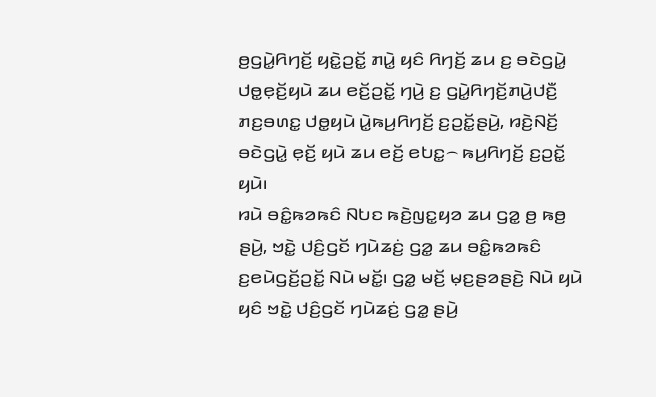ꤥ꤬ꤞꤣꤧ꤭ꤖꤚꤢꤩ꤬ ꤟꤢꤧ꤭ꤑꤢꤩ꤭ ꤊꤣꤧ꤭ ꤟꤢꤨ ꤖꤚꤢꤩ꤬ ꤘꤣ ꤢ꤬ ꤋꤢꤧꤞꤣꤧ꤭ ꤓꤥ꤭ꤕ꤫ꤢꤩ꤬ꤟꤣꤧ ꤘꤣ ꤕꤢꤩ꤬ꤑꤢꤩ꤭ ꤚꤣꤧ꤬ ꤢ꤬ ꤞꤣꤧ꤭ꤖꤚꤢꤩ꤬ꤊꤣꤧ꤬ꤓꤢꤪ꤬ ꤊꤢ꤬ꤋꤛꤢ꤭ ꤓꤥ꤭ꤟꤣꤧ ꤣꤧ꤭ꤒꤣ꤬ꤖꤚꤢꤩ꤬ ꤢ꤬ꤑꤢꤩ꤭ꤔꤣꤧ꤬, ꤙꤢꤧ꤬ꤡꤢꤩ꤬ ꤋꤢꤧꤞꤣꤧ꤭ ꤕ꤫ꤢꤩ꤬ ꤟꤣꤧ ꤘꤣ ꤕꤢꤩ꤬ ꤕꤝꤢ꤭꤮ ꤒꤣ꤬ꤖꤚꤢꤩ꤬ ꤢ꤬ꤑꤢꤩ꤭ ꤟꤣꤧ꤯
ꤙꤣꤧ ꤋꤢꤨ꤭ꤒꤤꤒꤢꤨ ꤡꤝꤢ ꤒꤢꤧ꤬ꤜꤢ꤭ꤟꤤ ꤘꤣ ꤞꤤ꤭ ꤥ꤬ ꤒꤥ꤬ ꤔꤣꤧ꤬, ꤠꤢꤧ꤭ ꤓꤢꤨ꤬ꤞꤢꤩ ꤚꤣꤧꤘꤢꤦ꤬ ꤞꤤ꤭ ꤘꤣ ꤋꤢꤨ꤭ꤒꤤꤒꤢꤨ ꤢ꤬ꤕꤣꤧꤞꤢꤩ꤬ꤑꤢꤩ꤭ ꤡꤣꤧ ꤗꤢꤩ꤭꤯ ꤞꤤ꤭ ꤗꤢꤩ꤬ ꤗ꤫ꤢ꤬ꤔꤤꤔꤢꤧ꤬ ꤡꤣꤧ ꤟꤣꤧ ꤟꤢꤨ ꤠꤢꤧ꤭ ꤓꤢꤨ꤬ꤞꤢꤩ ꤚꤣꤧꤘꤢꤦ꤬ ꤞꤤ꤭ ꤔꤣꤧ꤬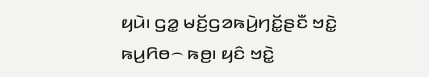ꤟꤣꤧ꤯ ꤞꤤ꤭ ꤗꤢꤩ꤬ꤞꤤꤒꤣꤧ꤬ꤚꤢꤩ꤭ꤔꤢꤪ ꤠꤢꤧ꤭ ꤒꤣ꤬ꤖꤥ꤮ ꤒꤥ꤬꤯ ꤟꤢꤨ ꤠꤢꤧ꤭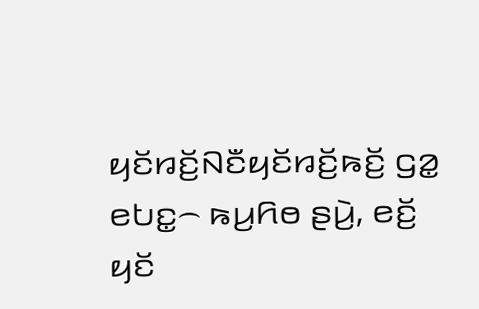ꤟꤢꤩꤙꤢꤩ꤬ꤡꤢꤪꤟꤢꤩꤙꤢꤩ꤬ꤒꤢꤩ꤬ ꤞꤤ꤭ ꤕꤝꤢ꤭꤮ ꤒꤣ꤬ꤖꤥ ꤔꤣꤧ꤬, ꤕꤢꤩ꤬ ꤟꤢꤩ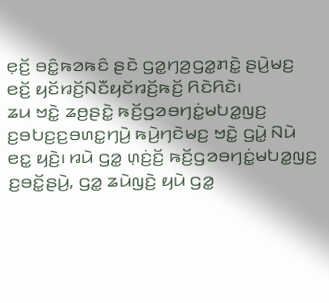ꤕ꤫ꤢꤩ꤬ ꤋꤢꤨ꤭ꤒꤤꤒꤢꤨ ꤔꤢꤧ ꤞꤤ꤭ꤚꤤ꤬ꤞꤤ꤭ꤊꤢꤧ꤭ ꤔꤣꤧ꤬ꤗꤢ꤬ ꤕꤢꤩ꤬ ꤟꤢꤩꤙꤢꤩ꤬ꤡꤢꤪꤟꤢꤩꤙꤢꤩ꤬ꤒꤢꤩ꤬ ꤖꤢꤧꤖꤢꤧ꤯
ꤘꤣ ꤠꤢꤧ꤭ ꤘꤥ꤬ꤔꤢꤧ꤭ ꤒꤢꤩ꤬ꤞꤤꤋꤚꤢꤦ꤭ꤗꤝꤤ꤭ꤜꤢ꤬ ꤢ꤬ꤋꤝꤢ꤬ꤢ꤬ꤋꤛꤢ꤭ꤚꤣꤧ꤬ ꤒꤣꤧ꤬ꤚꤢꤧꤗꤢ꤬ ꤠꤢꤧ꤭ ꤞꤣꤧ꤭ ꤡꤣꤧ ꤕꤢ꤭ ꤟꤢꤧ꤬꤯ ꤙꤣꤧ ꤞꤤ꤭ ꤛ꤫ꤢꤦ꤬ꤢꤩ꤬ ꤒꤢꤩ꤬ꤞꤤꤋꤚꤢꤦ꤭ꤗꤝꤤ꤭ꤜꤢ꤬ ꤢ꤬ꤋꤢꤩ꤭ꤔꤣꤧ꤬, ꤞꤤ꤭ ꤘꤣꤧꤜꤢꤧ꤬ ꤟꤣꤧ ꤞꤤ꤭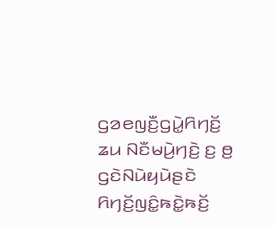ꤞꤤꤕꤜꤢꤪ꤬ꤞꤣꤧ꤭ꤖꤚꤢꤩ꤬ ꤘꤣ ꤡꤢꤪꤗꤣꤧ꤬ꤚꤢꤧ꤬ ꤢ꤬ ꤥ꤬ ꤞꤢꤧꤡꤣꤧꤟꤣꤧꤔꤢꤧ ꤖꤚꤢꤩ꤬ꤜꤢꤨ꤭ꤒꤢꤧ꤭ꤒꤢꤩ꤬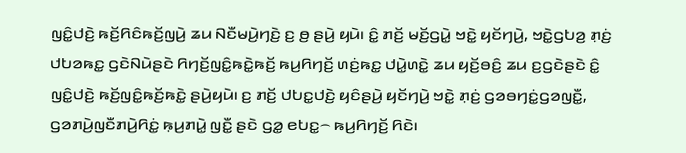ꤜꤢꤨ꤭ꤓꤢꤧ꤬ ꤒꤢꤩ꤬ꤖꤢꤨꤒꤢꤩ꤬ꤜꤣꤧ꤬ ꤘꤣ ꤡꤢꤪꤗꤣꤧ꤬ꤚꤢꤧ꤬ ꤢ꤬ ꤥ꤬ ꤔꤣꤧ꤬ ꤟꤣꤧ꤯ ꤢꤨ꤭ ꤊꤢꤩ꤬ ꤗꤢꤩ꤬ꤞꤣꤧ꤭ ꤠꤢꤧ꤭ ꤟꤢꤩꤚꤣꤧ꤬, ꤠꤢꤧ꤭ꤞꤝꤤ꤬ ꤊ꤫ꤢꤦ꤬ ꤓꤝꤤꤒꤢ꤭ ꤞꤢꤧꤡꤣꤧꤔꤢꤧ ꤖꤚꤢꤩ꤬ꤜꤢꤨ꤭ꤒꤢꤧ꤭ꤒꤢꤩ꤬ ꤒꤣ꤬ꤖꤚꤢꤩ꤬ ꤛꤢꤦ꤬ꤒꤢ꤭ ꤓꤣꤧ꤭ꤛꤢꤧ꤭ ꤘꤣ ꤟꤢꤩ꤬ꤋꤢꤨ꤬ ꤘꤣ ꤢ꤬ꤞꤢꤧꤔꤢꤧ ꤢꤨ꤭ ꤜꤢꤨ꤭ꤓꤢꤧ꤬ ꤒꤢꤩ꤬ꤜꤢꤨ꤭ꤒꤢꤩ꤬ꤒꤢꤧ꤭ ꤔꤣꤧ꤬ꤟꤣꤧ꤯ ꤢ꤬ ꤊꤢꤩ꤬ ꤓꤝꤢ꤭ꤓꤢꤧ꤬ ꤟꤢꤨꤔꤣꤧ꤬ ꤟꤢꤩꤚꤣꤧ꤬ ꤠꤢꤧ꤭ ꤊ꤫ꤢꤦ꤬ ꤞꤤꤋꤚꤢꤦ꤭ꤞꤤꤜꤢꤪ꤭, ꤞꤤꤊꤣꤧ꤬ꤜꤢꤪꤊꤣꤧ꤬ꤖꤢꤦ꤭ ꤒ꤫ꤣ꤬ꤊꤣꤧ꤭ ꤜꤢꤪ꤭ ꤔꤢꤧ ꤞꤤ꤭ ꤕꤝꤢ꤭꤮ ꤒꤣ꤬ꤖꤚꤢꤩ꤬ ꤖꤢꤧ꤯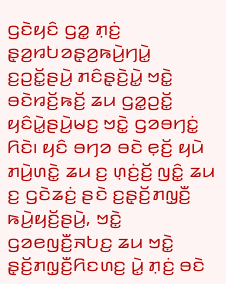ꤞꤢꤧꤟꤢꤨ ꤞꤤ꤭ ꤊ꤫ꤢꤦ꤬ ꤔ꤫ꤤ꤬ꤙꤝꤤꤔ꤫ꤤ꤬ꤒꤣꤧ꤬ꤚꤣꤧ꤭ ꤢ꤬ꤑꤢꤩ꤭ꤔꤣꤧ꤬ ꤊꤢꤨꤔ꤫ꤢꤧ꤬ꤣꤧ꤭ ꤠꤢꤧ꤭ ꤋꤢꤧꤙꤢꤩ꤬ꤒꤢꤩ꤬ ꤘꤣ ꤞꤤ꤭ꤑꤢꤩ꤭ ꤟꤢꤨꤣꤧ꤭ꤔꤣꤧ꤬ꤗꤢ꤬ ꤠꤢꤧ꤭ ꤞꤤꤋꤚꤢꤦ꤭ ꤖꤢꤧ꤯ ꤟꤢꤨ ꤋꤚꤤ ꤋꤢꤧ ꤕ꤫ꤢꤩ꤬ ꤟꤣꤧ ꤊꤣꤧ꤬ꤛꤢꤧ꤭ ꤘꤣ ꤢ꤬ ꤛ꤫ꤢꤦ꤬ꤢꤩ꤬ ꤜꤢꤨ꤭ ꤘꤣ ꤢ꤬ ꤞꤢꤧꤘꤢꤦ꤬ ꤔꤢꤧ ꤢ꤬ꤔ꤫ꤢꤩ꤬ꤊꤜ꤫ꤢꤪ꤬ ꤒꤣꤧ꤬ꤟꤢꤩ꤬ꤔꤣꤧ꤬, ꤠꤢꤧ꤭ ꤞꤤꤕꤜꤢꤪ꤬ꤏꤝꤢ꤬ ꤘꤣ ꤠꤢꤧ꤭ ꤔ꤫ꤢꤩ꤬ꤊꤜ꤫ꤢꤪ꤬ꤖꤢꤛꤢ꤬ ꤣꤧ꤭ ꤊ꤫ꤢꤦ꤬ ꤋꤢꤧ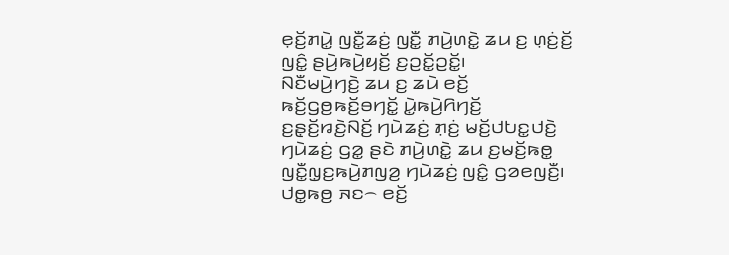ꤕ꤫ꤢꤩ꤬ꤊꤣꤧ꤭ ꤜꤢꤪ꤭ꤘꤢꤦ꤬ ꤜꤢꤪ꤭ ꤊꤣꤧ꤬ꤛꤢꤧ꤭ ꤘꤣ ꤢ꤬ ꤛ꤫ꤢꤦ꤬ꤢꤩ꤬ ꤜꤢꤨ꤭ ꤔꤣꤧ꤬ꤒꤣꤧ꤬ꤟꤢꤩ꤬ ꤢ꤬ꤑꤢꤩ꤭ꤑꤢꤩ꤭꤯
ꤡꤢꤪꤗꤣꤧ꤬ꤚꤢꤧ꤬ ꤘꤣ ꤢ꤬ ꤘꤣꤧ ꤕꤢꤩ꤬ ꤒꤢꤩ꤬ꤞꤥ꤬ꤒꤢꤩ꤬ꤋꤚꤢꤩ꤭ ꤣꤧ꤭ꤒꤣꤧ꤬ꤖꤚꤢꤩ꤬ ꤢ꤬ꤔ꤫ꤢꤩ꤬ꤙꤢꤧ꤬ꤡꤢꤩ꤬ ꤚꤣꤧꤘꤢꤦ꤬ ꤊ꤫ꤢꤦ꤬ ꤗꤢꤩ꤬ꤓꤝꤢ꤭ꤓꤢꤧ꤬ ꤚꤣꤧꤘꤢꤦ꤬ ꤞꤤ꤭ ꤔꤢꤧ ꤊꤣꤧ꤬ꤛꤢꤧ꤭ ꤘꤣ ꤢ꤬ꤗꤢꤩ꤬ꤒꤥ꤭ ꤜꤢꤪ꤭ꤜ꤫ꤢ꤬ꤒꤣꤧ꤬ꤊꤜꤤ꤬ ꤚꤣꤧꤘꤢꤦ꤬ ꤜꤢꤨ꤭ ꤞꤤꤕꤜꤢꤪ꤬꤯ ꤓꤥ꤭ꤒꤥ꤬ ꤏꤢ꤮ ꤕꤢꤩ꤬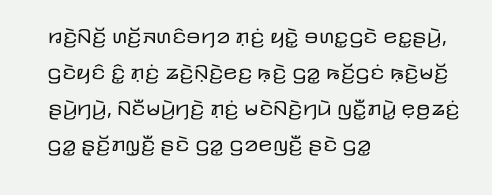ꤙꤢꤧ꤬ꤡꤢꤩ꤬ ꤛꤢꤩ꤬ꤏꤛꤢꤨꤋꤚꤤ ꤊ꤫ꤢꤦ꤬ ꤟꤢꤧ꤭ ꤋꤛꤢ꤭ꤞꤢꤧ ꤕꤢ꤭ꤔꤣꤧ꤬, ꤞꤢꤧꤟꤢꤨ ꤢꤨ꤭ ꤊ꤫ꤢꤦ꤬ ꤘꤢꤧ꤬ꤡ꤫ꤢꤧ꤬ꤕꤢ꤬ ꤒ꤫ꤢꤧ꤬ ꤞꤤ꤭ ꤒꤢꤩ꤬ꤞꤢꤦ ꤒ꤫ꤢꤧ꤬ꤗꤢꤩ꤬ ꤔꤣꤧ꤬ꤚꤣꤧ꤬, ꤡꤢꤪꤗꤣꤧ꤬ꤚꤢꤧ꤬ ꤊ꤫ꤢꤦ꤬ ꤗꤢꤧꤡꤢꤧ꤬ꤚꤣꤧ ꤜꤢꤪ꤭ꤊꤣꤧ꤭ ꤕ꤫ꤥ꤬ꤘꤢꤦ꤬ ꤞꤤ꤭ ꤔ꤫ꤢꤩ꤬ꤊꤜ꤫ꤢꤪ꤬ ꤔꤢꤧ ꤞꤤ꤭ ꤞꤤꤕꤜꤢꤪ꤬ ꤔꤢꤧ ꤞꤤ꤭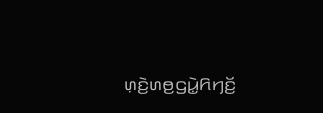ꤛ꤫ꤢꤧ꤬ꤛꤥ꤬ꤞꤣꤧ꤭ꤖꤚꤢꤩ꤬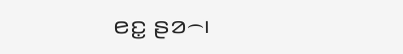ꤕꤢ꤭ ꤔꤤ꤮꤯